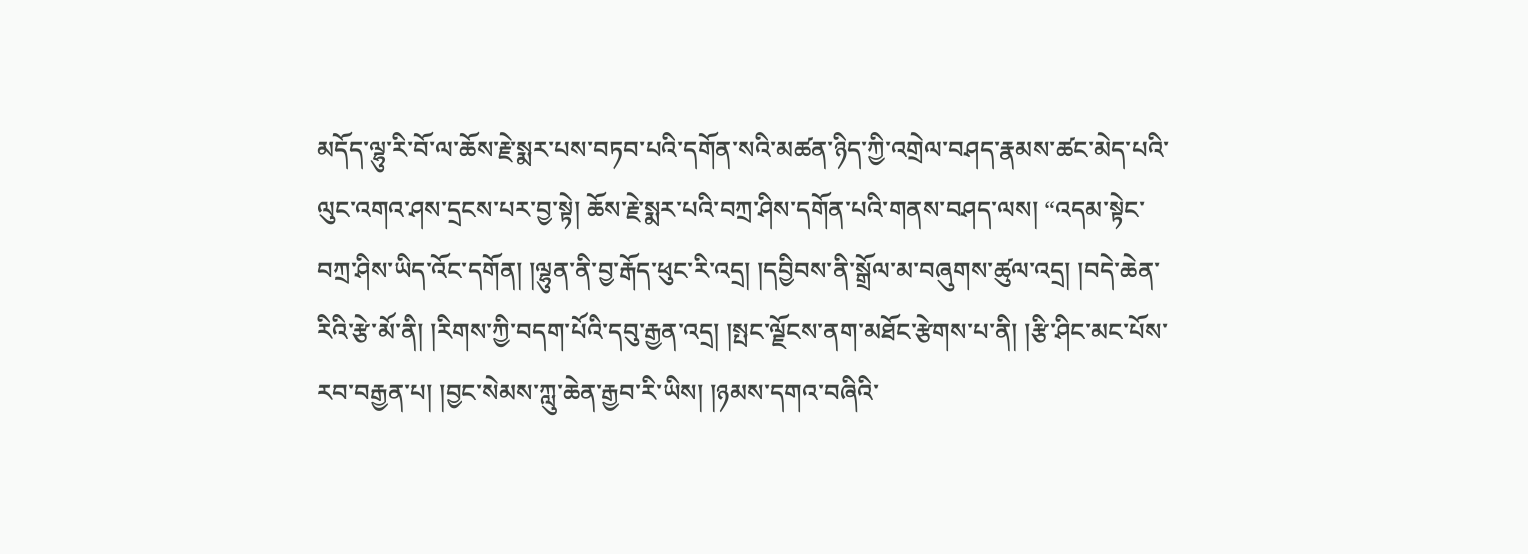མདོད་ལྷུ་རི་བོ་ལ་ཆོས་རྗེ་སྨར་པས་བཏབ་པའི་དགོན་སའི་མཚན་ཉིད་ཀྱི་འགྲེལ་བཤད་རྣམས་ཚང་མེད་པའི་ལུང་འགའ་ཤས་དྲངས་པར་བྱ་སྟེ། ཆོས་རྗེ་སྨར་པའི་བཀྲ་ཤིས་དགོན་པའི་གནས་བཤད་ལས། “འདམ་སྟེང་བཀྲ་ཤིས་ཡིད་འོང་དགོན། །ལྷུན་ནི་བྱ་རྒོད་ཕུང་རི་འདྲ། །དབྱིབས་ནི་སྒྲོལ་མ་བཞུགས་ཚུལ་འདྲ། །བདེ་ཆེན་རིའི་རྩེ་མོ་ནི། །རིགས་ཀྱི་བདག་པོའི་དབུ་རྒྱན་འདྲ། །སྤང་ལྗོངས་ནག་མཐོང་རྩེགས་པ་ནི། །རྩི་ཤིང་མང་པོས་རབ་བརྒྱན་པ། །བྱང་སེམས་ཀླུ་ཆེན་རྒྱབ་རི་ཡིས། །ཉམས་དགའ་བཞིའི་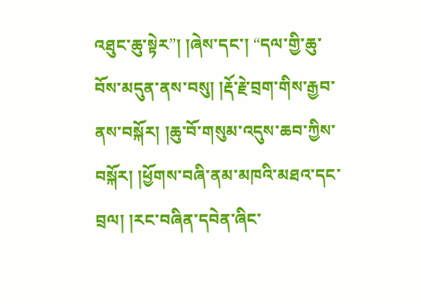འཐུང་ཆུ་སྟེར”། །ཞེས་དང་། “དལ་གྱི་ཆུ་བོས་མདུན་ནས་བསུ། །རྡོ་རྗེ་བྲག་གིས་རྒྱབ་ནས་བསྐོར། །ཆུ་བོ་གསུམ་འདུས་ཆབ་ཀྱིས་བསྐོར། །ཕྱོགས་བཞི་ནམ་མཁའི་མཐའ་དང་བྲལ། །རང་བཞིན་དབེན་ཞིང་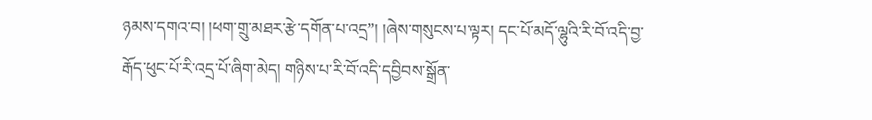ཉམས་དགའ་བ། །ཕག་གྲུ་མཐར་རྩེ་དགོན་པ་འདྲ”། །ཞེས་གསུངས་པ་ལྟར། དང་པོ་མདོ་ལྷུའི་རི་བོ་འདི་བྱ་རྒོད་ཕུང་པོ་རི་འདྲ་པོ་ཞིག་མེད། གཉིས་པ་རི་བོ་འདི་དབྱིབས་སྒྲོན་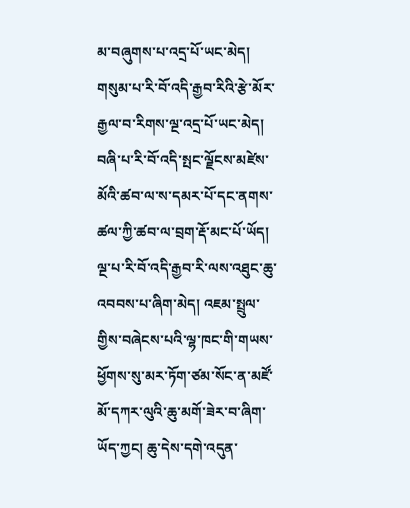མ་བཞུགས་པ་འདྲ་པོ་ཡང་མེད། གསུམ་པ་རི་བོ་འདི་རྒྱབ་རིའི་རྩེ་མོར་རྒྱལ་བ་རིགས་ལྔ་འདྲ་པོ་ཡང་མེད། བཞི་པ་རི་བོ་འདི་སྤང་ལྗོངས་མཛེས་མོའི་ཚབ་ལ་ས་དམར་པོ་དང་ནགས་ཚལ་ཀྱི་ཚབ་ལ་བྲག་རྡོ་མང་པོ་ཡོད། ལྔ་པ་རི་བོ་འདི་རྒྱབ་རི་ལས་འཐུང་ཆུ་འབབས་པ་ཞིག་མེད། འཇམ་སྤྲུལ་གྱིས་བཞེངས་པའི་ལྷ་ཁང་གི་གཡས་ཕྱོགས་སུ་མར་ཏོག་ཙམ་སོང་ན་མཛོ་མོ་དཀར་ལུའི་ཆུ་མགོ་ཟེར་བ་ཞིག་ཡོད་ཀྱང། ཆུ་དེས་དགེ་འདུན་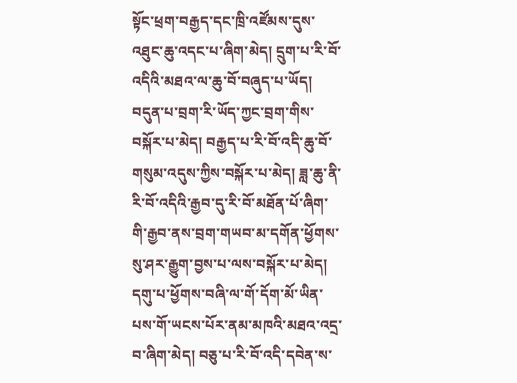སྟོང་ཕྲག་བརྒྱད་དང་ཁྲི་འཛོམས་དུས་འཐུང་ཆུ་འདང་པ་ཞིག་མེད། དྲུག་པ་རི་བོ་འདིའི་མཐའ་ལ་ཆུ་བོ་བཞུད་པ་ཡོད། བདུན་པ་བྲག་རི་ཡོད་ཀྱང་བྲག་གིས་བསྐོར་པ་མེད། བརྒྱད་པ་རི་བོ་འདི་ཆུ་བོ་གསུམ་འདུས་ཀྱིས་བསྐོར་པ་མེད། ཟླ་ཆུ་ནི་རི་བོ་འདིའི་རྒྱབ་དུ་རི་བོ་མཐོན་པོ་ཞིག་གི་རྒྱབ་ནས་བྲག་གཡབ་མ་དགོན་ཕྱོགས་སུ་ཤར་རྒྱུག་བྱས་པ་ལས་བསྐོར་པ་མེད། དགུ་པ་ཕྱོགས་བཞི་ལ་གོ་དོག་མོ་ཡིན་པས་གོ་ཡངས་པོར་ནམ་མཁའི་མཐའ་འདྲ་བ་ཞིག་མེད། བཅུ་པ་རི་བོ་འདི་དབེན་ས་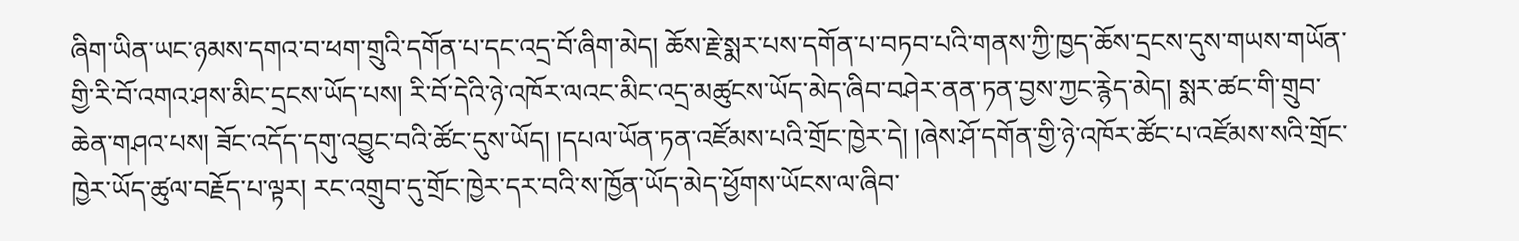ཞིག་ཡིན་ཡང་ཉམས་དགའ་བ་ཕག་གྲུའི་དགོན་པ་དང་འདྲ་བོ་ཞིག་མེད། ཆོས་རྗེ་སྨར་པས་དགོན་པ་བཏབ་པའི་གནས་ཀྱི་ཁྱད་ཆོས་དྲངས་དུས་གཡས་གཡོན་གྱི་རི་བོ་འགའ་ཤས་མིང་དྲངས་ཡོད་པས། རི་བོ་དེའི་ཉེ་འཁོར་ལའང་མིང་འདྲ་མཚུངས་ཡོད་མེད་ཞིབ་བཤེར་ནན་ཏན་བྱས་ཀྱང་རྙེད་མེད། སྨར་ཚང་གི་གྲུབ་ཆེན་གཤའ་པས། ཟོང་འདོད་དགུ་འབྱུང་བའི་ཚོང་དུས་ཡོད། །དཔལ་ཡོན་ཏན་འཛོམས་པའི་གྲོང་ཁྱེར་དེ། །ཞེས་ཤོ་དགོན་གྱི་ཉེ་འཁོར་ཚོང་པ་འཛོམས་སའི་གྲོང་ཁྱེར་ཡོད་ཚུལ་བརྗོད་པ་ལྟར། རང་འགྲུབ་དུ་གྲོང་ཁྱེར་དར་བའི་ས་ཁྱོན་ཡོད་མེད་ཕྱོགས་ཡོངས་ལ་ཞིབ་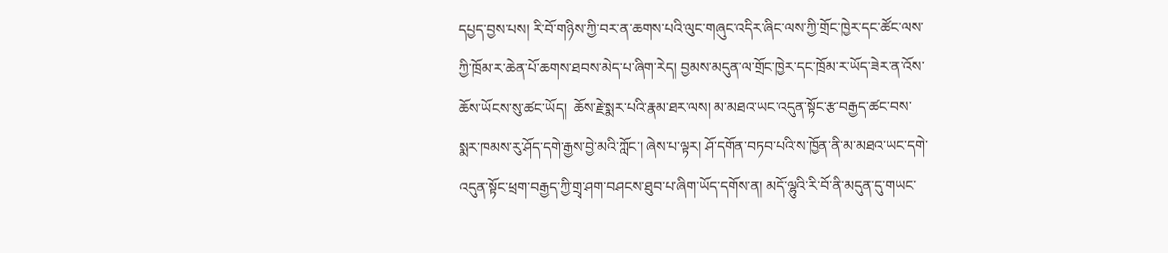དཔྱད་བྱས་པས། རི་བོ་གཉིས་ཀྱི་བར་ན་ཆགས་པའི་ལུང་གཞུང་འདིར་ཞིང་ལས་ཀྱི་གྲོང་ཁྱེར་དང་ཚོང་ལས་ཀྱི་ཁྲོམ་ར་ཆེན་པོ་ཆགས་ཐབས་མེད་པ་ཞིག་རེད། བྱམས་མདུན་ལ་གྲོང་ཁྱེར་དང་ཁྲོམ་ར་ཡོད་ཟེར་ན་འོས་ཆོས་ཡོངས་སུ་ཚང་ཡོད།  ཆོས་རྗེ་སྨར་པའི་རྣམ་ཐར་ལས། མ་མཐའ་ཡང་འདུན་སྟོང་རྩ་བརྒྱད་ཚང་བས་སྨར་ཁམས་རུ་ཤོད་དགེ་རྒྱས་བྱེ་མའི་ཀློང་། ཞེས་པ་ལྟར། ཤོ་དགོན་བཏབ་པའི་ས་ཁྱོན་ནི་མ་མཐའ་ཡང་དགེ་འདུན་སྟོང་ཕྲག་བརྒྱད་ཀྱི་གྲྭ་ཤག་བཤངས་ཐུབ་པ་ཞིག་ཡོད་དགོས་ན། མདོ་ལྷུའི་རི་བོ་ནི་མདུན་དུ་གཡང་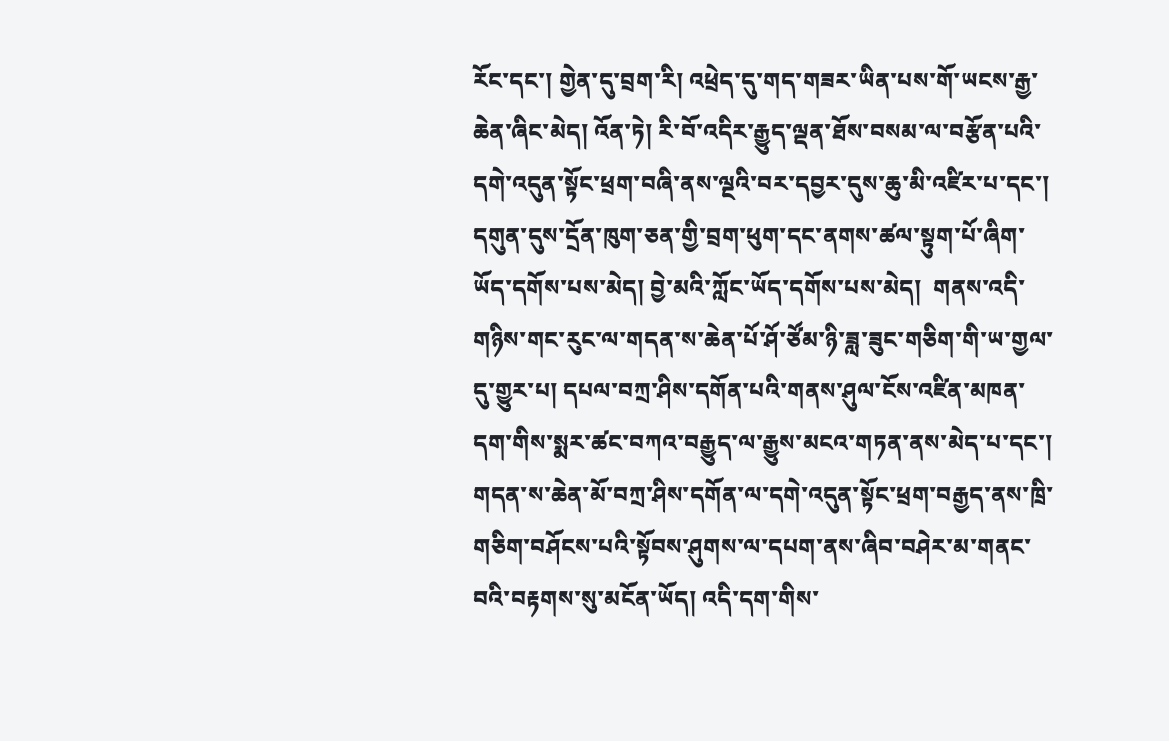རོང་དང་། གྱེན་དུ་བྲག་རི། འཕྲེད་དུ་གད་གཟར་ཡིན་པས་གོ་ཡངས་རྒྱ་ཆེན་ཞིང་མེད། འོན་ཏེ། རི་བོ་འདིར་རྒྱུད་ལྡན་ཐོས་བསམ་ལ་བརྩོན་པའི་དགེ་འདུན་སྟོང་ཕྲག་བཞི་ནས་ལྔའི་བར་དབྱར་དུས་ཆུ་མི་འཛིར་པ་དང་། དགུན་དུས་དྲོན་ཁུག་ཅན་གྱི་བྲག་ཕུག་དང་ནགས་ཚལ་སྟུག་པོ་ཞིག་ཡོད་དགོས་པས་མེད། བྱེ་མའི་ཀློང་ཡོད་དགོས་པས་མེད།  གནས་འདི་གཉིས་གང་རུང་ལ་གདན་ས་ཆེན་པོ་ཤོ་ཙོམ་ཉི་ཟླ་ཟུང་གཅིག་གི་ཡ་གྱལ་དུ་གྱུར་པ། དཔལ་བཀྲ་ཤིས་དགོན་པའི་གནས་ཤུལ་ངོས་འཛིན་མཁན་དག་གིས་སྨར་ཚང་བཀའ་བརྒྱུད་ལ་རྒྱུས་མངའ་གཏན་ནས་མེད་པ་དང་། གདན་ས་ཆེན་མོ་བཀྲ་ཤིས་དགོན་ལ་དགེ་འདུན་སྟོང་ཕྲག་བརྒྱད་ནས་ཁྲི་གཅིག་བཤོངས་པའི་སྟོབས་ཤུགས་ལ་དཔག་ནས་ཞིབ་བཤེར་མ་གནང་བའི་བརྟགས་སུ་མངོན་ཡོད། འདི་དག་གིས་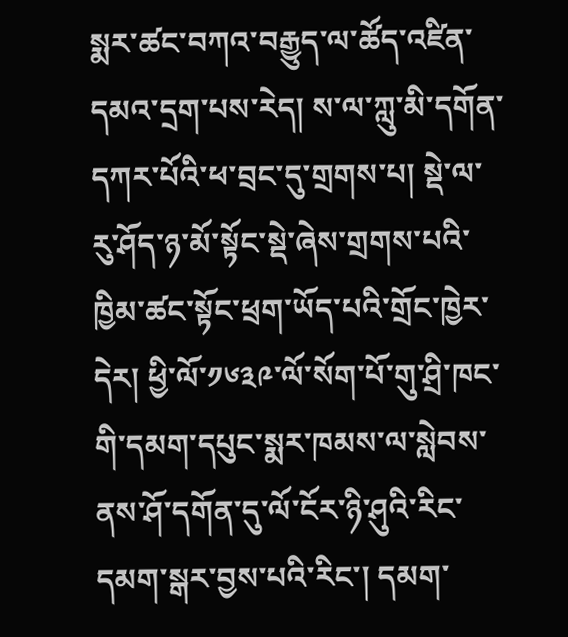སྨར་ཚང་བཀའ་བརྒྱུད་ལ་ཚོད་འཛིན་དམའ་དྲག་པས་རེད། ས་ལ་ཀླུ་མི་དགོན་དཀར་པོའི་ཕ་བྲང་དུ་གྲགས་པ། སྡེ་ལ་རུ་ཤོད་ཉ་མོ་སྟོང་སྡེ་ཞེས་གྲགས་པའི་ཁྱིམ་ཚང་སྟོང་ཕྲག་ཡོད་པའི་གྲོང་ཁྱེར་དེར། ཕྱི་ལོ་༡༦༣༩་ལོ་སོག་པོ་གུ་ཤྲི་ཁང་གི་དམག་དཔུང་སྨར་ཁམས་ལ་སླེབས་ནས་ཤོ་དགོན་དུ་ལོ་ངོར་ཉི་ཤུའི་རིང་དམག་སྒར་བྱས་པའི་རིང་། དམག་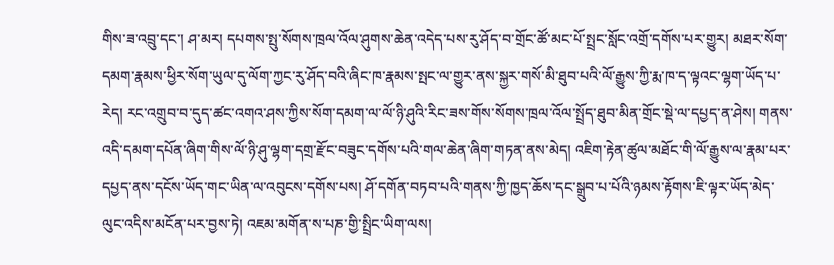གིས་ཟ་འབྲུ་དང་། ཤ་མར། དཔགས་སྤུ་སོགས་ཁྲལ་འོལ་ཤུགས་ཆེན་འདེད་པས་རུ་ཤོད་བ་གྲོང་ཚོ་མང་པོ་སྤྲང་སློང་འགྲོ་དགོས་པར་གྱུར། མཐར་སོག་དམག་རྣམས་ཕྱིར་སོག་ཡུལ་དུ་ལོག་ཀྱང་རུ་ཤོད་བའི་ཞིང་ཁ་རྣམས་སྤང་ལ་གྱུར་ནས་སྐྱར་གསོ་མི་ཐུབ་པའི་ལོ་རྒྱུས་ཀྱི་རྨ་ཁ་ད་ལྟའང་ལྷག་ཡོད་པ་རེད། རང་འགྲུབ་བ་དུད་ཚང་འགའ་ཤས་ཀྱིས་སོག་དམག་ལ་ལོ་ཉི་ཤུའི་རིང་ཟས་གོས་སོགས་ཁྲལ་འོལ་སྤྲོད་ཐུབ་མིན་གྲོང་སྡེ་ལ་དཔྱད་ན་ཤེས། གནས་འདི་དམག་དཔོན་ཞིག་གིས་ལོ་ཉི་ཤུ་ལྷག་དགྲ་རྫོང་བཟུང་དགོས་པའི་གལ་ཆེན་ཞིག་གཏན་ནས་མེད། འཇིག་རྟེན་ཚུལ་མཐོང་གི་ལོ་རྒྱུས་ལ་རྣམ་པར་དཔྱད་ནས་དངོས་ཡོད་གང་ཡིན་ལ་འབུངས་དགོས་པས། ཤོ་དགོན་བཏབ་པའི་གནས་ཀྱི་ཁྱད་ཆོས་དང་སྒྲུབ་པ་པོའི་ཉམས་རྟོགས་ཇི་ལྟར་ཡོད་མེད་ལུང་འདིས་མངོན་པར་བྱས་ཏེ། འཇམ་མགོན་ས་པཎ་གྱི་སྤྲིང་ཡིག་ལས།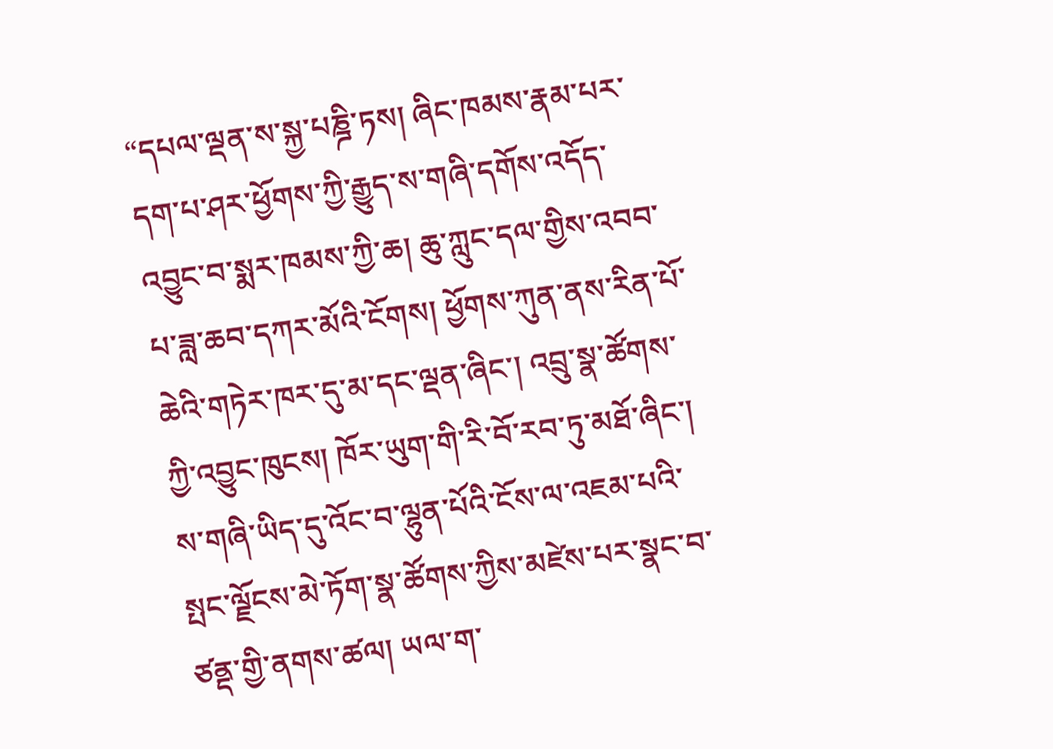“དཔལ་ལྡན་ས་སྐྱ་པཎྜི་ཏས། ཞིང་ཁམས་རྣམ་པར་དག་པ་ཤར་ཕྱོགས་ཀྱི་རྒྱུད་ས་གཞི་དགོས་འདོད་འབྱུང་བ་སྨར་ཁམས་ཀྱི་ཆ། ཆུ་ཀླུང་དལ་གྱིས་འབབ་པ་ཟླ་ཆབ་དཀར་མོའི་ངོགས། ཕྱོགས་ཀུན་ནས་རིན་པོ་ཆེའི་གཏེར་ཁར་དུ་མ་དང་ལྡན་ཞིང་། འབྲུ་སྣ་ཚོགས་ཀྱི་འབྱུང་ཁུངས། ཁོར་ཡུག་གི་རི་བོ་རབ་ཏུ་མཐོ་ཞིང་།  ས་གཞི་ཡིད་དུ་འོང་བ་ལྷུན་པོའི་ངོས་ལ་འཇམ་པའི་སྤང་ལྗོངས་མེ་ཏོག་སྣ་ཚོགས་ཀྱིས་མཛེས་པར་སྣང་བ་ཙནྡ་གྱི་ནགས་ཚལ། ཡལ་ག་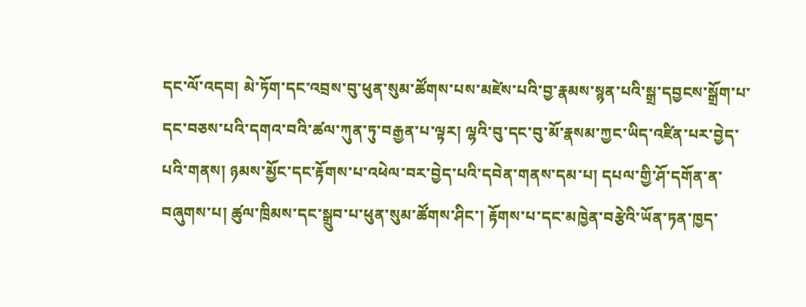དང་ལོ་འདབ། མེ་ཏོག་དང་འབྲས་བུ་ཕུན་སུམ་ཚོགས་པས་མཛེས་པའི་བྱ་རྣམས་སྙན་པའི་སྒྲ་དབྱངས་སྒྲོག་པ་དང་བཅས་པའི་དགའ་བའི་ཚལ་ཀུན་ཏུ་བརྒྱན་པ་ལྟར། ལྷའི་བུ་དང་བུ་མོ་རྣསམ་ཀྱང་ཡིད་འཛིན་པར་བྱེད་པའི་གནས། ཉམས་མྱོང་དང་རྟོགས་པ་འཕེལ་བར་བྱེད་པའི་དབེན་གནས་དམ་པ། དཔལ་གྱི་ཤོ་དགོན་ན་བཞུགས་པ། ཚུལ་ཁྲིམས་དང་སྒྲུབ་པ་ཕུན་སུམ་ཚོགས་ཤིང་། རྟོགས་པ་དང་མཁྱེན་བརྩེའི་ཡོན་ཏན་ཁྱད་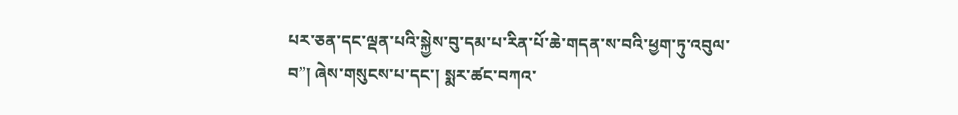པར་ཅན་དང་ལྡན་པའི་སྐྱེས་བུ་དམ་པ་རིན་པོ་ཆེ་གདན་ས་བའི་ཕྱག་ཏུ་འབུལ་བ”། ཞེས་གསུངས་པ་དང་། སྨར་ཚང་བཀའ་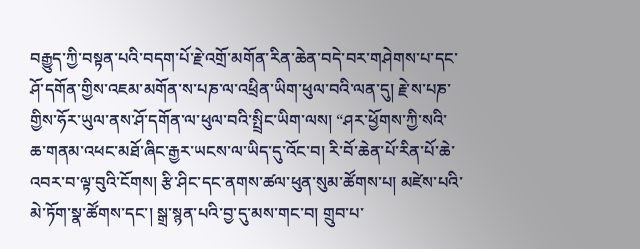བརྒྱུད་ཀྱི་བསྟན་པའི་བདག་པོ་རྗེ་འགྲོ་མགོན་རིན་ཆེན་བདེ་བར་གཤེགས་པ་དང་ཤོ་དགོན་གྱིས་འཇམ་མགོན་ས་པཎ་ལ་འཕྲིན་ཡིག་ཕུལ་བའི་ལན་དུ། རྗེ་ས་པཎ་གྱིས་ཧོར་ཡུལ་ནས་ཤོ་དགོན་ལ་ཕུལ་བའི་སྤྲིང་ཡིག་ལས། “ཤར་ཕྱོགས་ཀྱི་སའི་ཆ་གནམ་འཕང་མཐོ་ཞིང་རྒྱར་ཡངས་ལ་ཡིད་དུ་འོང་བ། རི་བོ་ཆེན་པོ་རིན་པོ་ཆེ་འབར་བ་ལྟ་བུའི་ངོགས། རྩི་ཤིང་དང་ནགས་ཚལ་ཕུན་སུམ་ཚོགས་པ། མཛེས་པའི་མེ་ཏོག་སྣ་ཚོགས་དང་། སྒྲ་སྙན་པའི་བྱ་དུ་མས་གང་བ། གྲུབ་པ་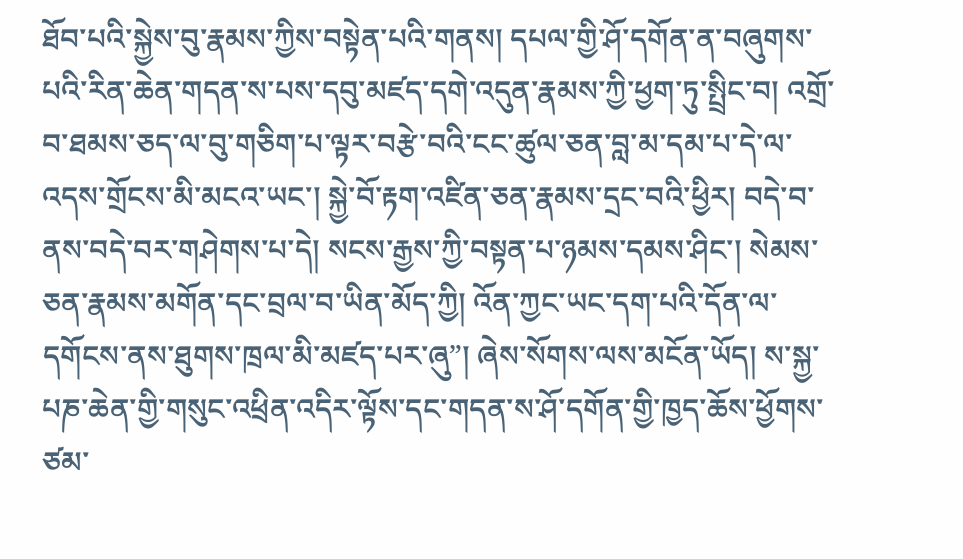ཐོབ་པའི་སྐྱེས་བུ་རྣམས་ཀྱིས་བསྟེན་པའི་གནས། དཔལ་གྱི་ཤོ་དགོན་ན་བཞུགས་པའི་རིན་ཆེན་གདན་ས་པས་དབུ་མཛད་དགེ་འདུན་རྣམས་ཀྱི་ཕྱག་ཏུ་སྤྲིང་བ། འགྲོ་བ་ཐམས་ཅད་ལ་བུ་གཅིག་པ་ལྟར་བརྩེ་བའི་ངང་ཚུལ་ཅན་བླ་མ་དམ་པ་དེ་ལ་འདས་གྲོངས་མི་མངའ་ཡང་། སྐྱེ་བོ་རྟག་འཛིན་ཅན་རྣམས་དྲང་བའི་ཕྱིར། བདེ་བ་ནས་བདེ་བར་གཤེགས་པ་དེ། སངས་རྒྱས་ཀྱི་བསྟན་པ་ཉམས་དམས་ཤིང་། སེམས་ཅན་རྣམས་མགོན་དང་བྲལ་བ་ཡིན་མོད་ཀྱི། འོན་ཀྱང་ཡང་དག་པའི་དོན་ལ་དགོངས་ནས་ཐུགས་ཁྲལ་མི་མཛད་པར་ཞུ”། ཞེས་སོགས་ལས་མངོན་ཡོད། ས་སྐྱ་པཎ་ཆེན་གྱི་གསུང་འཕྲིན་འདིར་ལྟོས་དང་གདན་ས་ཤོ་དགོན་གྱི་ཁྱད་ཆོས་ཕྱོགས་ཙམ་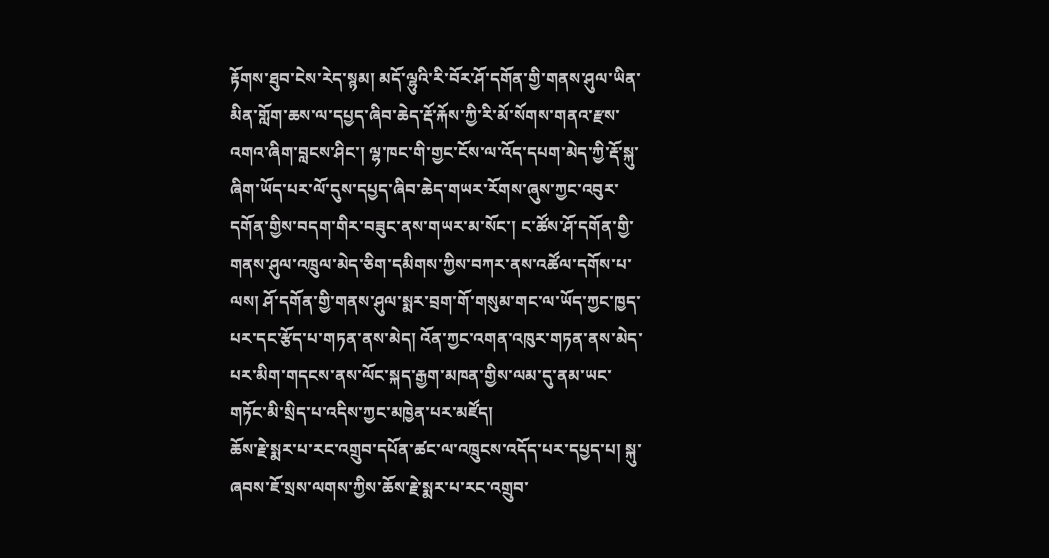རྟོགས་ཐུབ་ངེས་རེད་སྙམ། མདོ་ལྷུའི་རི་བོར་ཤོ་དགོན་གྱི་གནས་ཤུལ་ཡིན་མིན་གློག་ཆས་ལ་དཔྱད་ཞིབ་ཆེད་རྡོ་རྐོས་ཀྱི་རི་མོ་སོགས་གནའ་རྫས་འགའ་ཞིག་བླངས་ཤིང་། ལྷ་ཁང་གི་གྱང་ངོས་ལ་འོད་དཔག་མེད་ཀྱི་རྡོ་སྐུ་ཞིག་ཡོད་པར་ལོ་དུས་དཔྱད་ཞིབ་ཆེད་གཡར་རོགས་ཞུས་ཀྱང་འབུར་དགོན་གྱིས་བདག་གིར་བཟུང་ནས་གཡར་མ་སོང་། ང་ཚོས་ཤོ་དགོན་གྱི་གནས་ཤུལ་འཁྲུལ་མེད་ཅིག་དམིགས་ཀྱིས་བཀར་ནས་འཚོལ་དགོས་པ་ལས། ཤོ་དགོན་གྱི་གནས་ཤུལ་སྨར་བྲག་གོ་གསུམ་གང་ལ་ཡོད་ཀྱང་ཁྱད་པར་དང་རྩོད་པ་གཏན་ནས་མེད། འོན་ཀྱང་འགན་འཁུར་གཏན་ནས་མེད་པར་མིག་གདངས་ནས་ལོང་སྐད་རྒྱག་མཁན་གྱིས་ལམ་དུ་ནམ་ཡང་གཏོང་མི་སྲིད་པ་འདིས་ཀྱང་མཁྱེན་པར་མཛོད།
ཆོས་རྗེ་སྨར་པ་རང་འགྲུབ་དཔོན་ཚང་ལ་འཁྲུངས་འདོད་པར་དཔྱད་པ། སྐུ་ཞབས་ཇོ་སྲས་ལགས་ཀྱིས་ཆོས་རྗེ་སྨར་པ་རང་འགྲུབ་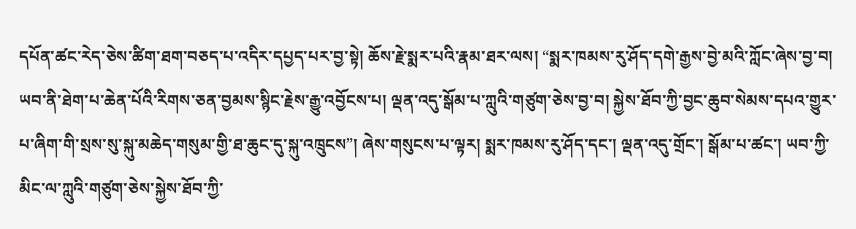དཔོན་ཚང་རེད་ཅེས་ཚིག་ཐག་བཅད་པ་འདིར་དཔྱད་པར་བྱ་སྟེ། ཆོས་རྗེ་སྨར་པའི་རྣམ་ཐར་ལས། “སྨར་ཁམས་རུ་ཤོད་དགེ་རྒྱས་བྱེ་མའི་ཀློང་ཞེས་བྱ་བ། ཡབ་ནི་ཐེག་པ་ཆེན་པོའི་རིགས་ཅན་བྱམས་སྙིང་རྗེས་རྒྱུ་འབྱོངས་པ། ལྡན་འདུ་སྒོམ་པ་ཀླུའི་གཙུག་ཅེས་བྱ་བ། སྐྱེས་ཐོབ་ཀྱི་བྱང་ཆུབ་སེམས་དཔའ་གྱུར་པ་ཞིག་གི་སྲས་སུ་སྐུ་མཆེད་གསུམ་གྱི་ཐ་ཆུང་དུ་སྐུ་འཁྲུངས”། ཞེས་གསུངས་པ་ལྟར། སྨར་ཁམས་རུ་ཤོད་དང་། ལྡན་འདུ་གྲོང་། སྒོམ་པ་ཚང་། ཡབ་ཀྱི་མིང་ལ་ཀླུའི་གཙུག་ཅེས་སྐྱེས་ཐོབ་ཀྱི་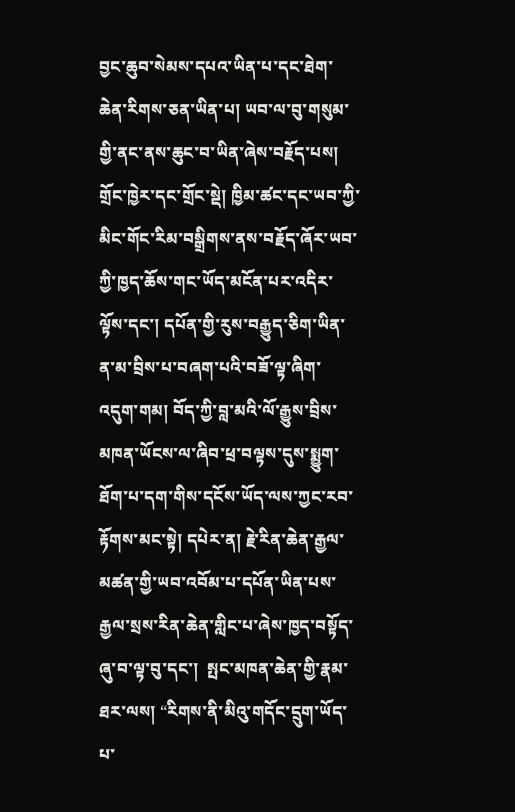བྱང་ཆུབ་སེམས་དཔའ་ཡིན་པ་དང་ཐེག་ཆེན་རིགས་ཅན་ཡིན་པ། ཡབ་ལ་བུ་གསུམ་གྱི་ནང་ནས་ཆུང་བ་ཡིན་ཞེས་བརྗོད་པས། གྲོང་ཁྱེར་དང་གྲོང་སྡེ། ཁྱིམ་ཚང་དང་ཡབ་ཀྱི་མིང་གོང་རིམ་བསྒྲིགས་ནས་བརྗོད་ཞོར་ཡབ་ཀྱི་ཁྱད་ཆོས་གང་ཡོད་མངོན་པར་འདིར་ལྟོས་དང་། དཔོན་གྱི་རུས་བརྒྱུད་ཅིག་ཡིན་ན་མ་བྲིས་པ་བཞག་པའི་བཟོ་ལྟ་ཞིག་འདུག་གམ། བོད་ཀྱི་བླ་མའི་ལོ་རྒྱུས་བྲིས་མཁན་ཡོངས་ལ་ཞིབ་ཕྲ་བལྟས་དུས་སྨྱུག་ཐོག་པ་དག་གིས་དངོས་ཡོད་ལས་ཀྱང་རབ་རྟོགས་མང་སྟེ། དཔེར་ན། རྗེ་རིན་ཆེན་རྒྱལ་མཚན་གྱི་ཡབ་འབོམ་པ་དཔོན་ཡིན་པས་རྒྱལ་སྲས་རིན་ཆེན་གླིང་པ་ཞེས་ཁྱད་བསྟོད་ཞུ་བ་ལྟ་བུ་དང་།  སྤང་མཁན་ཆེན་གྱི་རྣམ་ཐར་ལས། “རིགས་ནི་མིའུ་གདོང་དྲུག་ཡོད་པ་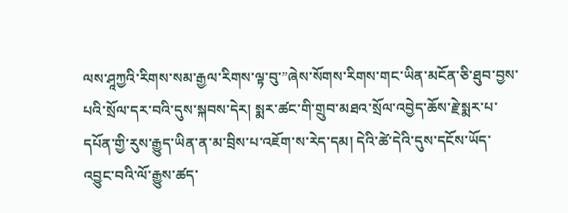ལས་ཤཱཀྱའི་རིགས་སམ་རྒྱལ་རིགས་ལྟ་བུ་”ཞེས་སོགས་རིགས་གང་ཡིན་མངོན་ཅི་ཐུབ་བྱས་པའི་སྲོལ་དར་བའི་དུས་སྐབས་དེར། སྨར་ཚང་གི་གྲུབ་མཐའ་སྲོལ་འབྱེད་ཆོས་རྗེ་སྨར་པ་དཔོན་གྱི་རུས་རྒྱུད་ཡིན་ན་མ་བྲིས་པ་འཇོག་ས་རེད་དམ། དེའི་ཚེ་དེའི་དུས་དངོས་ཡོད་འབྱུང་བའི་ལོ་རྒྱུས་ཚད་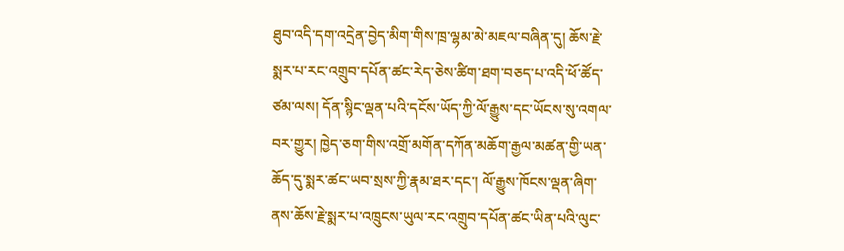ཐུབ་འདི་དག་འདྲེན་བྱེད་མིག་གིས་ཁྲ་ལྷམ་མེ་མཇལ་བཞིན་དུ། ཆོས་རྗེ་སྨར་པ་རང་འགྲུབ་དཔོན་ཚང་རེད་ཅེས་ཚིག་ཐག་བཅད་པ་འདི་ཕོ་ཚོད་ཙམ་ལས། དོན་སྙིང་ལྡན་པའི་དངོས་ཡོད་ཀྱི་ལོ་རྒྱུས་དང་ཡོངས་སུ་འགལ་བར་གྱུར། ཁྱེད་ཅག་གིས་འགྲོ་མགོན་དཀོན་མཆོག་རྒྱལ་མཚན་གྱི་ཡན་ཆོད་དུ་སྨར་ཚང་ཡབ་སྲས་ཀྱི་རྣམ་ཐར་དང་། ལོ་རྒྱུས་ཁོངས་ལྡན་ཞིག་ནས་ཆོས་རྗེ་སྨར་པ་འཁྲུངས་ཡུལ་རང་འགྲུབ་དཔོན་ཚང་ཡིན་པའི་ལུང་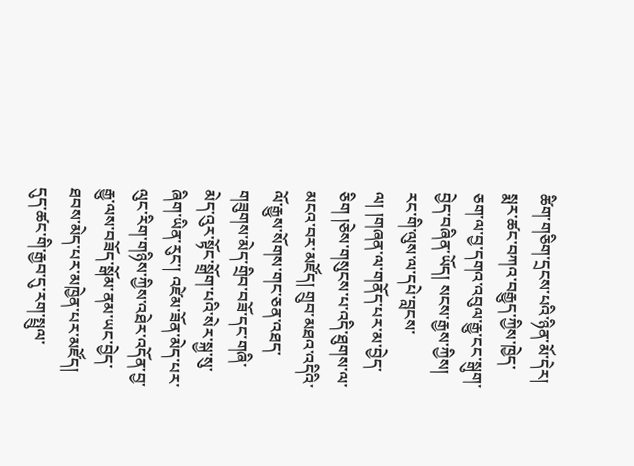ཚིག་གཅིག་དྲངས་པའི་ཉིན་མོ་དེར། སྨར་ཚང་བཀའ་བརྒྱུད་ཀྱིས་ཁྱེད་ཅག་ལ་བྱ་དགའ་འབུལ་རྒྱུ་ངང་སྒུག་བྱེད་བཞིན་ཡོད། སངས་རྒྱས་ཀྱིས། རང་གི་ལུས་ལ་དཔེ་བླངས་ལ། །གཞན་ལ་གནོད་པར་མ་བྱེད་ཅིག །ཅེས་གསུངས་པ་འདི་ཐུགས་ལ་མངའ་བར་མཛོད། གྲུབ་མཐའ་འདིའི་ལོ་རྒྱུས་སོགས་གང་ཅན་འཐད་གཟུགས་མེད་གྲིབ་བཟོ་དང་གཞི་མེད་འུར་སྟོང་སྒྲོག་པའི་སེར་སྐྱ་སུ་ཞིག་ཡིན་རུང་། འཛེམ་ཟོན་མེད་པར་ལུང་རིག་གཉིས་ཀྱིས་འཐེར་འདོན་བྱ་རྒྱུ་ལས་བཟོད་སྒོམ་ནམ་ཡང་བྱེད་ཐབས་མེད་པར་མཁྱེན་པར་མཛོད།
དུད་ཚང་གི་རྒྱབ་དུ་རག་སྤྲུལ་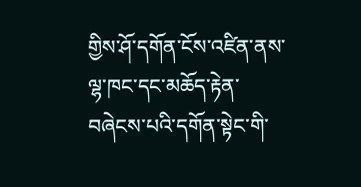གྱིས་ཤོ་དགོན་ངོས་འཛིན་ནས་ལྷ་ཁང་དང་མཆོད་རྟེན་བཞེངས་པའི་དགོན་སྟེང་གི་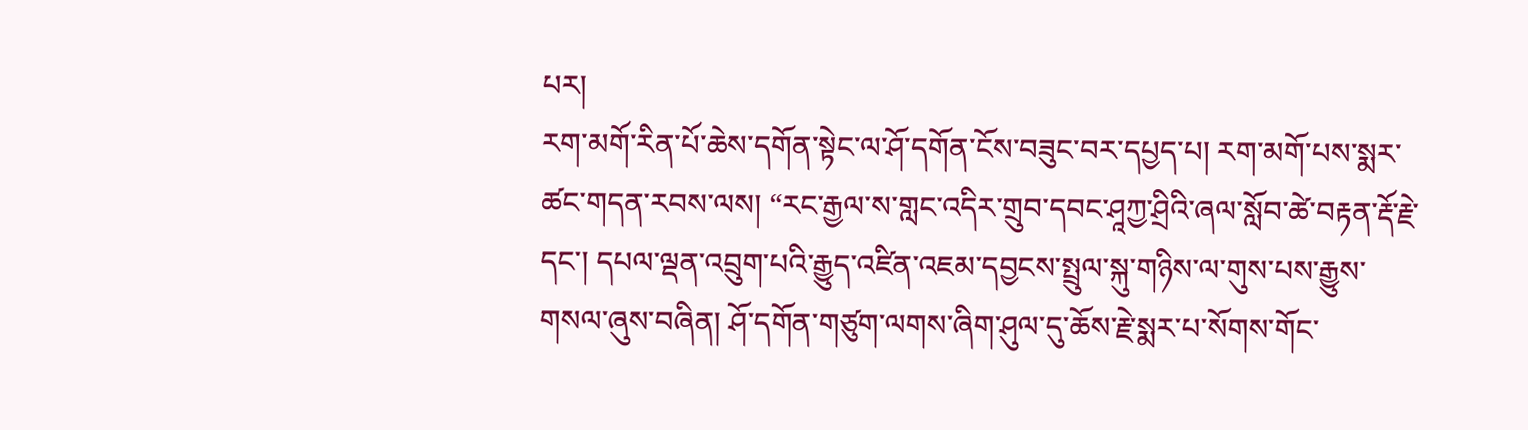པར།
རག་མགོ་རིན་པོ་ཆེས་དགོན་སྟེང་ལ་ཤོ་དགོན་ངོས་བཟུང་བར་དཔྱད་པ། རག་མགོ་པས་སྨར་ཚང་གདན་རབས་ལས། “རང་རྒྱལ་ས་གླང་འདིར་གྲུབ་དབང་ཤཱཀྱ་ཤྲིའི་ཞལ་སློབ་ཚེ་བརྟན་རྡོ་རྗེ་དང་། དཔལ་ལྡན་འབྲུག་པའི་རྒྱུད་འཛིན་འཇམ་དབྱངས་སྤྲུལ་སྐུ་གཉིས་ལ་གུས་པས་རྒྱུས་གསལ་ཞུས་བཞིན། ཤོ་དགོན་གཙུག་ལགས་ཞིག་ཤུལ་དུ་ཆོས་རྗེ་སྨར་པ་སོགས་གོང་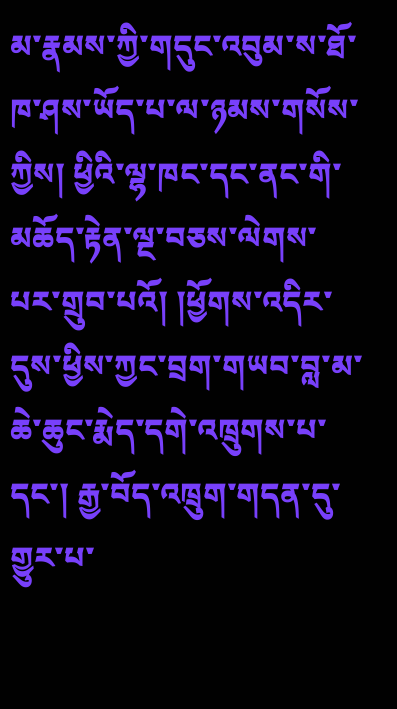མ་རྣམས་ཀྱི་གདུང་འབུམ་ས་ཐོ་ཁ་ཤས་ཡོད་པ་ལ་ཉམས་གསོས་ཀྱིས། ཕྱིའི་ལྷ་ཁང་དང་ནང་གི་མཆོད་རྟེན་ལྔ་བཅས་ལེགས་པར་གྲུབ་པའོ། །ཕྱོགས་འདིར་དུས་ཕྱིས་ཀྱང་བྲག་གཡབ་བླ་མ་ཆེ་ཆུང་རྨེད་དགེ་འཁྲུགས་པ་དང་། རྒྱ་བོད་འཁྲུག་གདན་དུ་གྱུར་པ་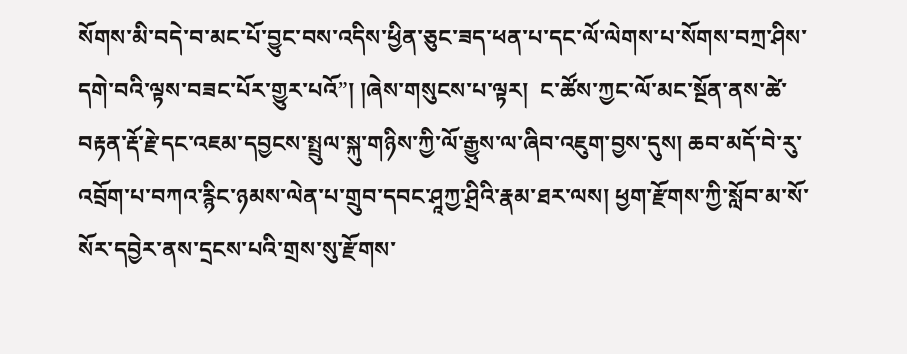སོགས་མི་བདེ་བ་མང་པོ་བྱུང་བས་འདིས་ཕྱིན་ཅུང་ཟད་ཕན་པ་དང་ལོ་ལེགས་པ་སོགས་བཀྲ་ཤིས་དགེ་བའི་ལྟས་བཟང་པོར་གྱུར་པའོ”། །ཞེས་གསུངས་པ་ལྟར།  ང་ཚོས་ཀྱང་ལོ་མང་སྔོན་ནས་ཚེ་བརྟན་རྡོ་རྗེ་དང་འཇམ་དབྱངས་སྤྲུལ་སྐུ་གཉིས་ཀྱི་ལོ་རྒྱུས་ལ་ཞིབ་འཇུག་བྱས་དུས། ཆབ་མདོ་བེ་རུ་འབྲོག་པ་བཀའ་རྙིང་ཉམས་ལེན་པ་གྲུབ་དབང་ཤཱཀྱ་ཤྲིའི་རྣམ་ཐར་ལས། ཕྱག་རྫོགས་ཀྱི་སློབ་མ་སོ་སོར་དབྱེར་ནས་དྲངས་པའི་གྲས་སུ་རྫོགས་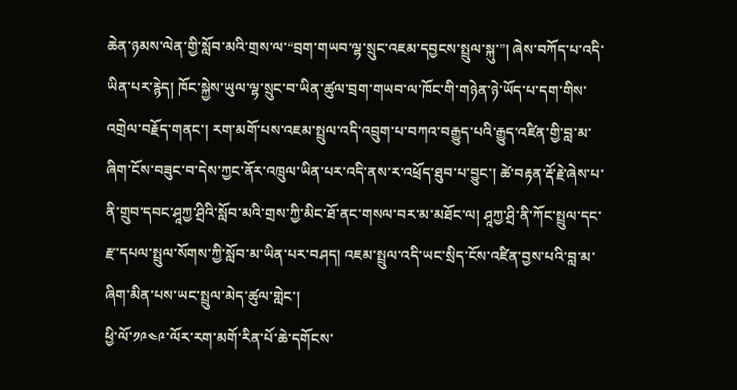ཆེན་ཉམས་ལེན་གྱི་སློབ་མའི་གྲས་ལ་“བྲག་གཡབ་ལྷ་སྲུང་འཇམ་དབྱངས་སྤྲུལ་སྐུ་”། ཞེས་བཀོད་པ་འདི་ཡིན་པར་རྙེད། ཁོང་སྐྱེས་ཡུལ་ལྷ་སྲུང་བ་ཡིན་ཚུལ་བྲག་གཡབ་ལ་ཁོང་གི་གཉེན་ཉེ་ཡོད་པ་དག་གིས་འགྲེལ་བརྗོད་གནང་། རག་མགོ་པས་འཇམ་སྤྲུལ་འདི་འབྲུག་པ་བཀའ་བརྒྱུད་པའི་རྒྱུད་འཛིན་གྱི་བླ་མ་ཞིག་ངོས་བཟུང་བ་དེས་ཀྱང་ནོར་འཁྲུལ་ཡིན་པར་འདི་ནས་ར་འཕྲོད་ཐུབ་པ་བྱུང་། ཚེ་བརྟན་རྡོ་རྗེ་ཞེས་པ་ནི་གྲུབ་དབང་ཤཱཀྱ་ཤྲིའི་སློབ་མའི་གྲས་ཀྱི་མིང་ཐོ་ནང་གསལ་བར་མ་མཐོང་ལ། ཤཱཀྱ་ཤྲི་ནི་ཀོང་སྤྲུལ་དང་རྫ་དཔལ་སྤྲུལ་སོགས་ཀྱི་སློབ་མ་ཡིན་པར་བཤད། འཇམ་སྤྲུལ་འདི་ཡང་སྲིད་ངོས་འཛིན་བྱས་པའི་བླ་མ་ཞིག་མིན་པས་ཡང་སྤྲུལ་མེད་ཚུལ་གླེང་།
ཕྱི་ལོ་༡༩༤༩་ལོར་རག་མགོ་རིན་པོ་ཆེ་དགོངས་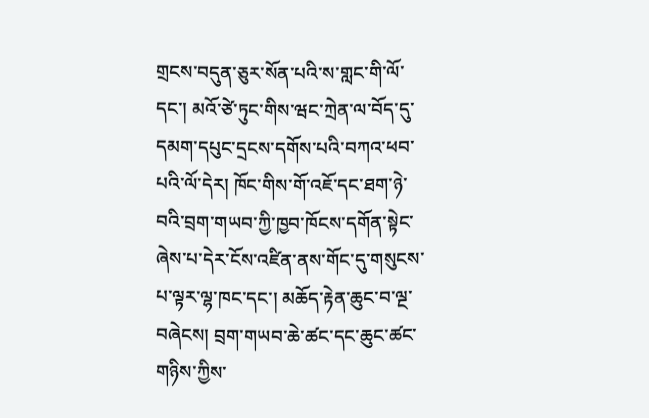གྲངས་བདུན་ཅུར་སོན་པའི་ས་གླང་གི་ལོ་དང་། མའོ་ཙེ་ཏུང་གིས་ཝང་ཀྲེན་ལ་བོད་དུ་དམག་དཔུང་དྲངས་དགོས་པའི་བཀའ་ཕབ་པའི་ལོ་དེར། ཁོང་གིས་གོ་འཇོ་དང་ཐག་ཉེ་བའི་བྲག་གཡབ་ཀྱི་ཁྱབ་ཁོངས་དགོན་སྟེང་ཞེས་པ་དེར་ངོས་འཛིན་ནས་གོང་དུ་གསུངས་པ་ལྟར་ལྷ་ཁང་དང་། མཆོད་རྟེན་ཆུང་བ་ལྔ་བཞེངས། བྲག་གཡབ་ཆེ་ཚང་དང་ཆུང་ཚང་གཉིས་ཀྱིས་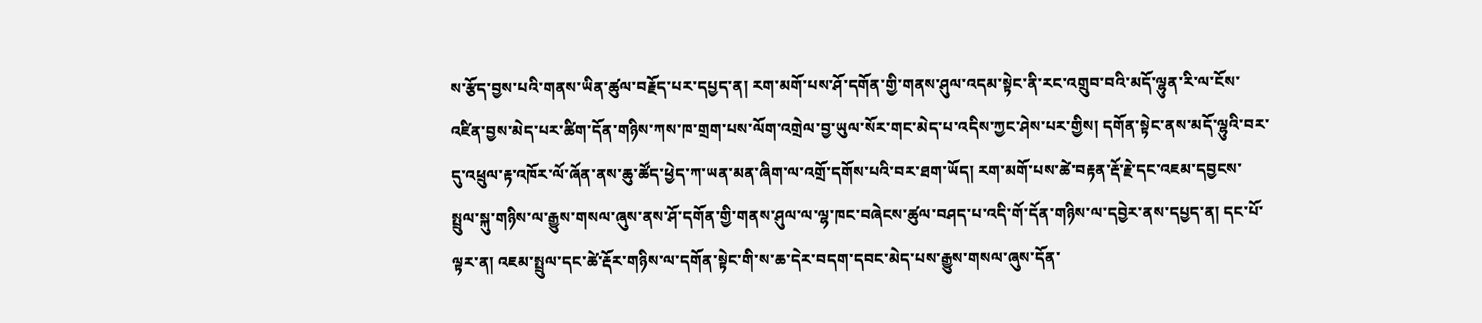ས་རྩོད་བྱས་པའི་གནས་ཡིན་ཚུལ་བརྗོད་པར་དཔྱད་ན། རག་མགོ་པས་ཤོ་དགོན་གྱི་གནས་ཤུལ་འདམ་སྟེང་ནི་རང་འགྲུབ་བའི་མདོ་ལྷུན་རི་ལ་ངོས་འཛིན་བྱས་མེད་པར་ཚིག་དོན་གཉིས་ཀས་ཁ་གྲག་པས་ལོག་འགྲེལ་བྱ་ཡུལ་སོར་གང་མེད་པ་འདིས་ཀྱང་ཤེས་པར་གྱིས། དགོན་སྟེང་ནས་མདོ་ལྷུའི་བར་དུ་འཕྲུལ་རྟ་འཁོར་ལོ་ཞོན་ནས་ཆུ་ཚོད་ཕྱེད་ཀ་ཡན་མན་ཞིག་ལ་འགྲོ་དགོས་པའི་བར་ཐག་ཡོད། རག་མགོ་པས་ཚེ་བརྟན་རྡོ་རྗེ་དང་འཇམ་དབྱངས་སྤྲུལ་སྐུ་གཉིས་ལ་རྒྱུས་གསལ་ཞུས་ནས་ཤོ་དགོན་གྱི་གནས་ཤུལ་ལ་ལྷ་ཁང་བཞེངས་ཚུལ་བཤད་པ་འདི་གོ་དོན་གཉིས་ལ་དབྱེར་ནས་དཔྱད་ན། དང་པོ་ལྟར་ན། འཇམ་སྤྲུལ་དང་ཚེ་རྡོར་གཉིས་ལ་དགོན་སྟེང་གི་ས་ཆ་དེར་བདག་དབང་མེད་པས་རྒྱུས་གསལ་ཞུས་དོན་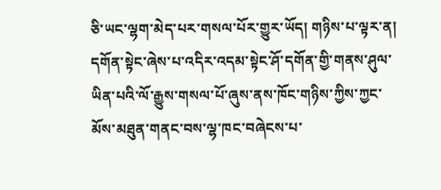ཅི་ཡང་ལྷག་མེད་པར་གསལ་པོར་གྱུར་ཡོད། གཉིས་པ་ལྟར་ན། དགོན་སྟེང་ཞེས་པ་འདིར་འདམ་སྟེང་ཤོ་དགོན་གྱི་གནས་ཤུལ་ཡིན་པའི་ལོ་རྒྱུས་གསལ་པོ་ཞུས་ནས་ཁོང་གཉིས་ཀྱིས་ཀྱང་མོས་མཐུན་གནང་བས་ལྷ་ཁང་བཞེངས་པ་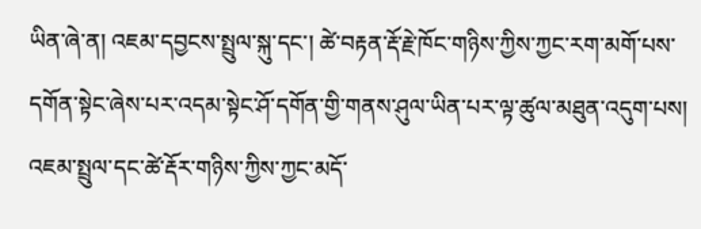ཡིན་ཞེ་ན། འཇམ་དབྱངས་སྤྲུལ་སྐུ་དང་། ཚེ་བརྟན་རྡོ་རྗེ་ཁོང་གཉིས་ཀྱིས་ཀྱང་རག་མགོ་པས་དགོན་སྟེང་ཞེས་པར་འདམ་སྟེང་ཤོ་དགོན་གྱི་གནས་ཤུལ་ཡིན་པར་ལྟ་ཚུལ་མཐུན་འདུག་པས། འཇམ་སྤྲུལ་དང་ཚེ་རྡོར་གཉིས་ཀྱིས་ཀྱང་མདོ་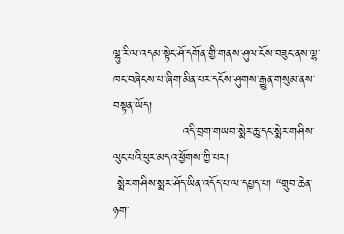ལྷུ་རི་ལ་འདམ་སྟེང་ཤོ་དགོན་གྱི་གནས་ཤུལ་ངོས་བཟུང་ནས་ལྷ་ཁང་བཞེངས་པ་ཞིག་མིན་པར་དངོས་ཤུགས་རྒྱུན་གསུམ་ནས་བསྟན་ཡོད།
                 འདི་བྲག་གཡབ་སྨེར་ཆུ་དང་སྨེར་གཤིས་ལུང་པའི་ཕུར་མདའ་ཕྱོགས་ཀྱི་པར།
 སྨེར་གཤིས་སྨར་ཤོད་ཡིན་འདོད་པ་ལ་དཔྱད་པ། “གྲུབ་ཆེན་ཉག་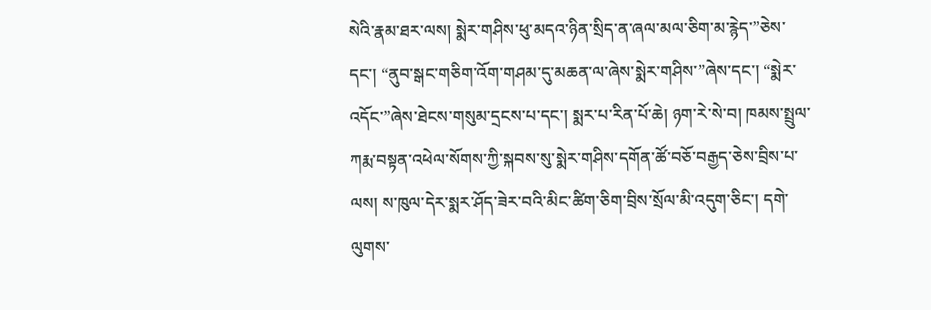སེའི་རྣམ་ཐར་ལས། སྨེར་གཤིས་ཕུ་མདའ་ཉིན་སྲིད་ན་ཞལ་མལ་ཅིག་མ་རྙེད་”ཅེས་དང་། “ནུབ་སྒང་གཅིག་འོག་གཤམ་དུ་མཆན་ལ་ཞེས་སྨེར་གཤིས་”ཞེས་དང་། “སྨེར་འདོང་”ཞེས་ཐེངས་གསུམ་དྲངས་པ་དང་། སྨར་པ་རིན་པོ་ཆེ། ཉག་རེ་སེ་བ། ཁམས་སྤྲུལ་ཀརྨ་བསྟན་འཕེལ་སོགས་ཀྱི་སྐབས་སུ་སྨེར་གཤིས་དགོན་ཚོ་བཅོ་བརྒྱད་ཅེས་བྲིས་པ་ལས། ས་ཁུལ་དེར་སྨར་ཤོད་ཟེར་བའི་མིང་ཚིག་ཅིག་བྲིས་སྲོལ་མི་འདུག་ཅིང་། དགེ་ལུགས་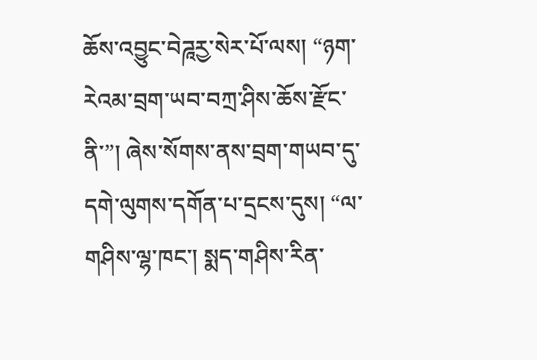ཆོས་འབྱུང་བེཌཱརྱ་སེར་པོ་ལས། “ཉག་རེའམ་བྲག་ཡབ་བཀྲ་ཤིས་ཆོས་རྫོང་ནི་”། ཞེས་སོགས་ནས་བྲག་གཡབ་དུ་དགེ་ལུགས་དགོན་པ་དྲངས་དུས། “ལ་གཤིས་ལྷ་ཁང་། སྨད་གཤིས་རིན་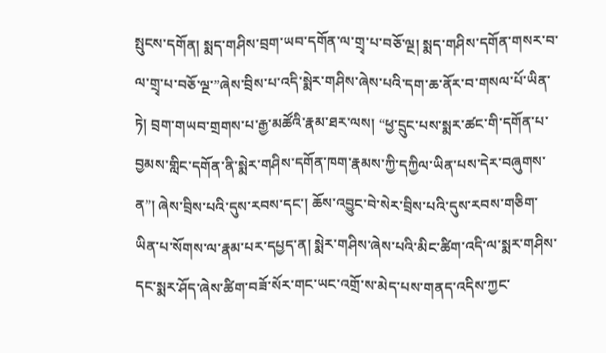སྤུངས་དགོན། སྨད་གཤིས་བྲག་ཡབ་དགོན་ལ་གྲྭ་པ་བཅོ་ལྔ། སྨད་གཤིས་དགོན་གསར་བ་ལ་གྲྭ་པ་བཅོ་ལྔ་”ཞེས་བྲིས་པ་འདི་སྨེར་གཤིས་ཞེས་པའི་དག་ཆ་ནོར་བ་གསལ་པོ་ཡིན་ཏེ། བྲག་གཡབ་གྲགས་པ་རྒྱ་མཚོའི་རྣམ་ཐར་ལས། “ཕྱ་དྲུང་པས་སྨར་ཚང་གི་དགོན་པ་བྱམས་གླིང་དགོན་ནི་སྨེར་གཤིས་དགོན་ཁག་རྣམས་ཀྱི་དཀྱིལ་ཡིན་པས་དེར་བཞུགས་ན”། ཞེས་བྲིས་པའི་དུས་རབས་དང་། ཆོས་འབྱུང་བེ་སེར་བྲིས་པའི་དུས་རབས་གཅིག་ཡིན་པ་སོགས་ལ་རྣམ་པར་དཔྱད་ན། སྨེར་གཤིས་ཞེས་པའི་མིང་ཚིག་འདི་ལ་སྨར་གཤིས་དང་སྨར་ཤོད་ཞེས་ཚིག་བཟོ་སོར་གང་ཡང་འགྲོ་ས་མེད་པས་གནད་འདིས་ཀྱང་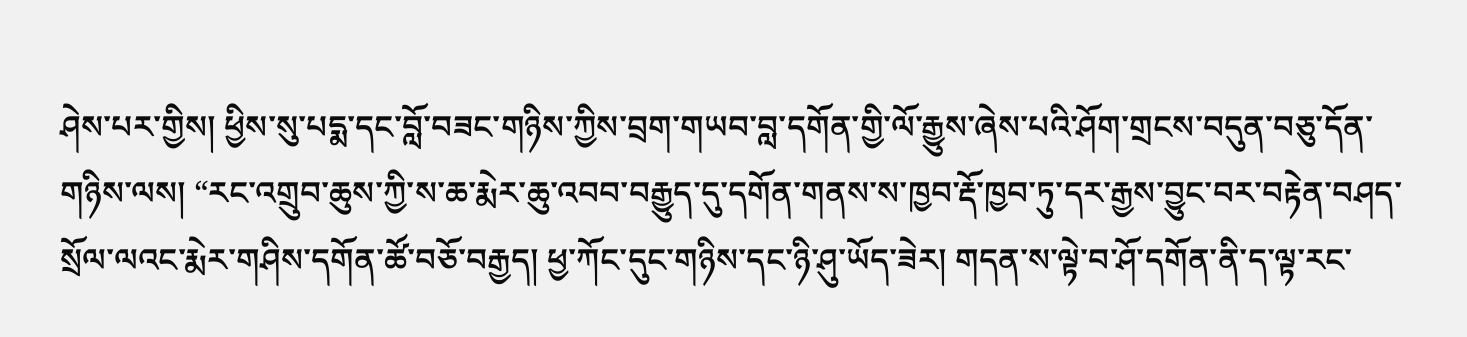ཤེས་པར་གྱིས། ཕྱིས་སུ་པདྨ་དང་བློ་བཟང་གཉིས་ཀྱིས་བྲག་གཡབ་བླ་དགོན་གྱི་ལོ་རྒྱུས་ཞེས་པའི་ཤོག་གྲངས་བདུན་བཅུ་དོན་གཉིས་ལས། “རང་འགྲུབ་ཆུས་ཀྱི་ས་ཆ་རྨེར་ཆུ་འབབ་བརྒྱུད་དུ་དགོན་གནས་ས་ཁྱབ་རྡོ་ཁྱབ་ཏུ་དར་རྒྱས་བྱུང་བར་བརྟེན་བཤད་སྲོལ་ལའང་རྨེར་གཤིས་དགོན་ཚོ་བཅོ་བརྒྱད། ཕྱ་ཀོང་དུང་གཉིས་དང་ཉི་ཤུ་ཡོད་ཟེར། གདན་ས་ལྟེ་བ་ཤོ་དགོན་ནི་ད་ལྟ་རང་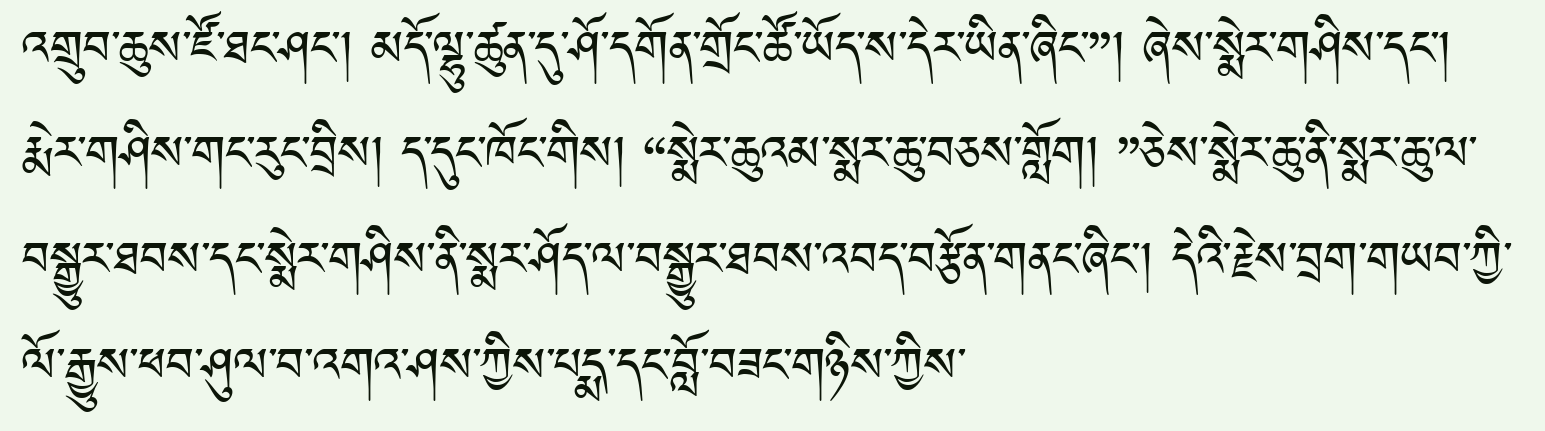འགྲུབ་ཆུས་ཛོ་ཐང་ཤང་། མདོ་ལྷུ་ཚུན་དུ་ཤོ་དགོན་གྲོང་ཚོ་ཡོད་ས་དེར་ཡིན་ཞིང་”། ཞེས་སྨེར་གཤིས་དང་། རྨེར་གཤིས་གང་རུང་བྲིས། ད་དུང་ཁོང་གིས། “སྨེར་ཆུའམ་སྨར་ཆུ་བཅས་གློག། ”ཅེས་སྨེར་ཆུ་ནི་སྨར་ཆུ་ལ་བསྒྱུར་ཐབས་དང་སྨེར་གཤིས་ནི་སྨར་ཤོད་ལ་བསྒྱུར་ཐབས་འབད་བརྩོན་གནང་ཞིང་། དེའི་རྗེས་བྲག་གཡབ་ཀྱི་ལོ་རྒྱུས་ཕབ་ཤུལ་བ་འགའ་ཤས་ཀྱིས་པདྨ་དང་བློ་བཟང་གཉིས་ཀྱིས་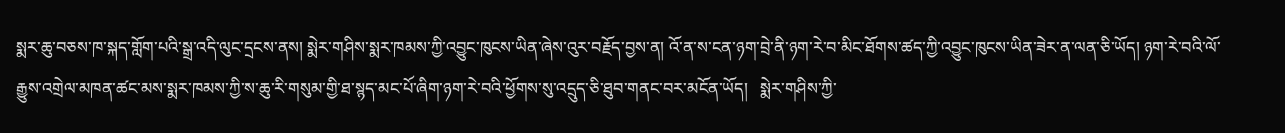སྨར་ཆུ་བཅས་ཁ་སྐད་གློག་པའི་སྒྲ་འདི་ལུང་དྲངས་ནས། སྨེར་གཤིས་སྨར་ཁམས་ཀྱི་འབྱུང་ཁུངས་ཡིན་ཞེས་འུར་བརྗོད་བྱས་ན། འོ་ན་ས་ངན་ཉག་བྲེ་ནི་ཉག་རེ་བ་མིང་ཐོགས་ཚད་ཀྱི་འབྱུང་ཁུངས་ཡིན་ཟེར་ན་ལན་ཅི་ཡོད། ཉག་རེ་བའི་ལོ་རྒྱུས་འགྲེལ་མཁན་ཚང་མས་སྨར་ཁམས་ཀྱི་ས་ཆུ་རི་གསུམ་གྱི་ཐ་སྙད་མང་པོ་ཞིག་ཉག་རེ་བའི་ཕྱོགས་སུ་འདྲུད་ཅི་ཐུབ་གནང་བར་མངོན་ཡོད།   སྨེར་གཤིས་ཀྱི་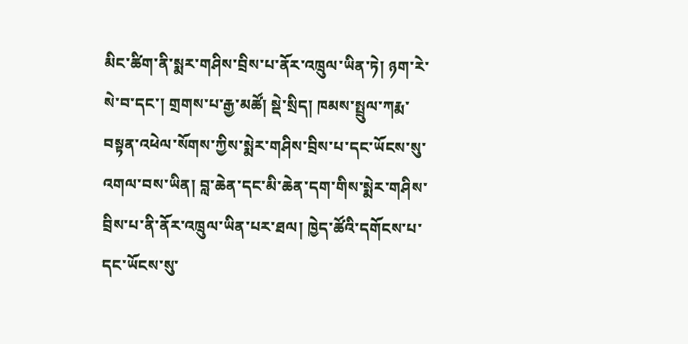མིང་ཚིག་ནི་སྨར་གཤིས་བྲིས་པ་ནོར་འཁྲུལ་ཡིན་ཏེ། ཉག་རེ་སེ་བ་དང་། གྲགས་པ་རྒྱ་མཚོ། སྡེ་སྲིད། ཁམས་སྤྲུལ་ཀརྨ་བསྟན་འཕེལ་སོགས་ཀྱིས་སྨེར་གཤིས་བྲིས་པ་དང་ཡོངས་སུ་འགལ་བས་ཡིན། བླ་ཆེན་དང་མི་ཆེན་དག་གིས་སྨེར་གཤིས་བྲིས་པ་ནི་ནོར་འཁྲུལ་ཡིན་པར་ཐལ། ཁྱེད་ཚོའི་དགོངས་པ་དང་ཡོངས་སུ་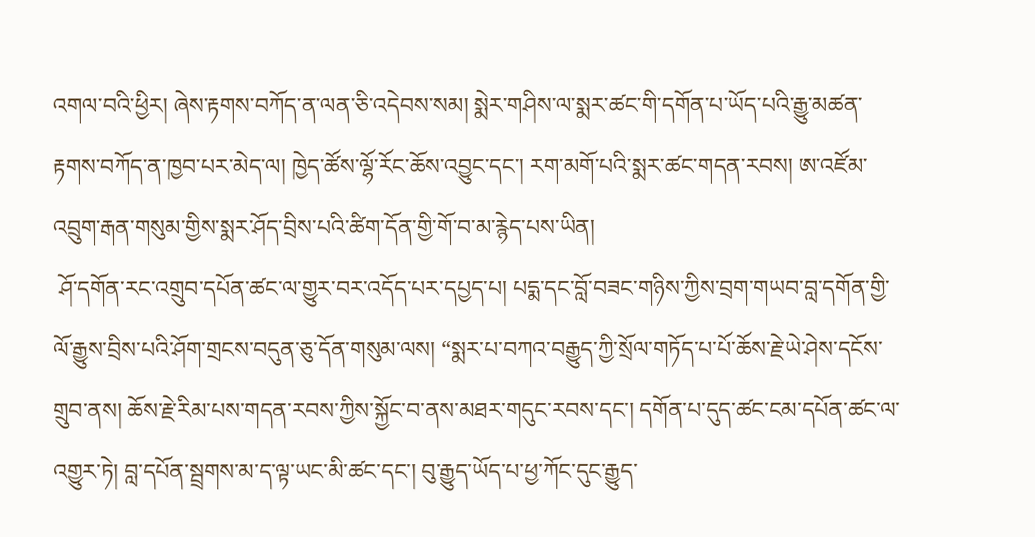འགལ་བའི་ཕྱིར། ཞེས་རྟགས་བཀོད་ན་ལན་ཅི་འདེབས་སམ། སྨེར་གཤིས་ལ་སྨར་ཚང་གི་དགོན་པ་ཡོད་པའི་རྒྱུ་མཚན་རྟགས་བཀོད་ན་ཁྱབ་པར་མེད་ལ། ཁྱེད་ཚོས་ལྷོ་རོང་ཆོས་འབྱུང་དང་། རག་མགོ་པའི་སྨར་ཚང་གདན་རབས། ཨ་འཛོམ་འབྲུག་རྒན་གསུམ་གྱིས་སྨར་ཤོད་བྲིས་པའི་ཚིག་དོན་གྱི་གོ་བ་མ་རྙེད་པས་ཡིན།
 ཤོ་དགོན་རང་འགྲུབ་དཔོན་ཚང་ལ་གྱུར་བར་འདོད་པར་དཔྱད་པ། པདྨ་དང་བློ་བཟང་གཉིས་ཀྱིས་བྲག་གཡབ་བླ་དགོན་གྱི་ལོ་རྒྱུས་བྲིས་པའི་ཤོག་གྲངས་བདུན་ཅུ་དོན་གསུམ་ལས། “སྨར་པ་བཀའ་བརྒྱུད་ཀྱི་སྲོལ་གཏོད་པ་པོ་ཆོས་རྗེ་ཡེ་ཤེས་དངོས་གྲུབ་ནས། ཆོས་རྗེ་རིམ་པས་གདན་རབས་ཀྱིས་སྐྱོང་བ་ནས་མཐར་གདུང་རབས་དང་། དགོན་པ་དུད་ཚང་ངམ་དཔོན་ཚང་ལ་འགྱུར་ཏེ། བླ་དཔོན་སྦྲགས་མ་ད་ལྟ་ཡང་མི་ཚང་དང་། བུ་རྒྱུད་ཡོད་པ་ཕྱ་ཀོང་དུང་རྒྱུད་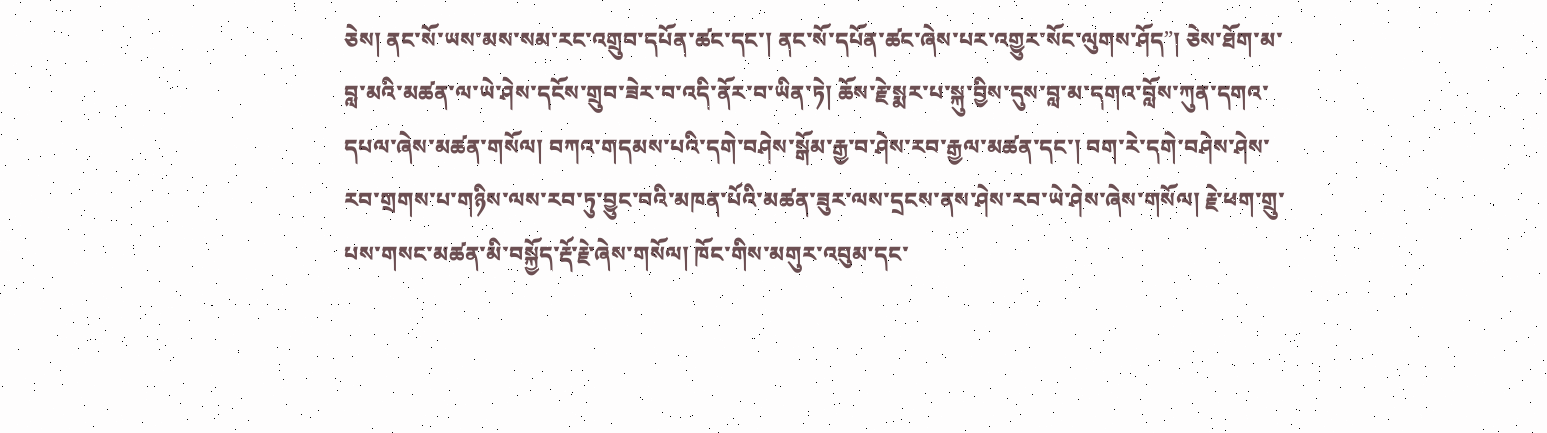ཅེས། ནང་སོ་ཡས་མས་སམ་རང་འགྲུབ་དཔོན་ཚང་དང་། ནང་སོ་དཔོན་ཚང་ཞེས་པར་འགྱུར་སོང་ལུགས་ཤོད”། ཅེས་ཐོག་མ་བླ་མའི་མཚན་ལ་ཡེ་ཤེས་དངོས་གྲུབ་ཟེར་བ་འདི་ནོར་བ་ཡིན་ཏེ། ཆོས་རྗེ་སྨར་པ་སྐུ་བྱིས་དུས་བླ་མ་དགའ་བློས་ཀུན་དགའ་དཔལ་ཞེས་མཚན་གསོལ། བཀའ་གདམས་པའི་དགེ་བཤེས་སྒོམ་རྒྱ་བ་ཤེས་རབ་རྒྱལ་མཚན་དང་། བག་རེ་དགེ་བཤེས་ཤེས་རབ་གྲགས་པ་གཉིས་ལས་རབ་ཏུ་བྱུང་བའི་མཁན་པོའི་མཚན་ཟུར་ལས་དྲངས་ནས་ཤེས་རབ་ཡེ་ཤེས་ཞེས་གསོལ། རྗེ་ཕག་གྲུ་པས་གསང་མཚན་མི་བསྐྱོད་རྡོ་རྗེ་ཞེས་གསོལ། ཁོང་གིས་མགུར་འབུམ་དང་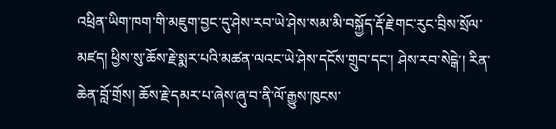འཕྲིན་ཡིག་ཁག་གི་མཇུག་བྱང་དུ་ཤེས་རབ་ཡེ་ཤེས་སམ་མི་བསྐྱོད་རྡོ་རྗེ་གང་རུང་བྲིས་སྲོལ་མཛད། ཕྱིས་སུ་ཆོས་རྗེ་སྨར་པའི་མཚན་ལའང་ཡེ་ཤེས་དངོས་གྲུབ་དང་། ཤེས་རབ་སེངྒེ་། རིན་ཆེན་བློ་གྲོས། ཆོས་རྗེ་དམར་པ་ཞེས་ཞུ་བ་ནི་ལོ་རྒྱུས་ཁུངས་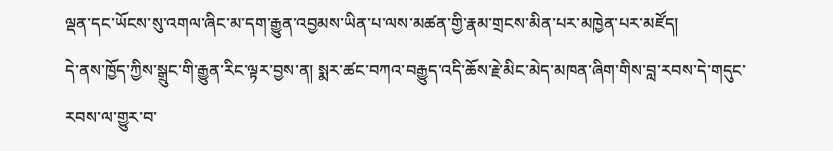ལྡན་དང་ཡོངས་སུ་འགལ་ཞིང་མ་དག་རྒྱུན་འབྱམས་ཡིན་པ་ལས་མཚན་གྱི་རྣམ་གྲངས་མིན་པར་མཁྱེན་པར་མཛོད།
དེ་ནས་ཁྱོད་ཀྱིས་སྒྲུང་གི་རྒྱུན་རིང་ལྟར་བྱས་ན། སྨར་ཚང་བཀའ་བརྒྱུད་འདི་ཆོས་རྗེ་མིང་མེད་མཁན་ཞིག་གིས་བླ་རབས་དེ་གདུང་རབས་ལ་གྱུར་བ་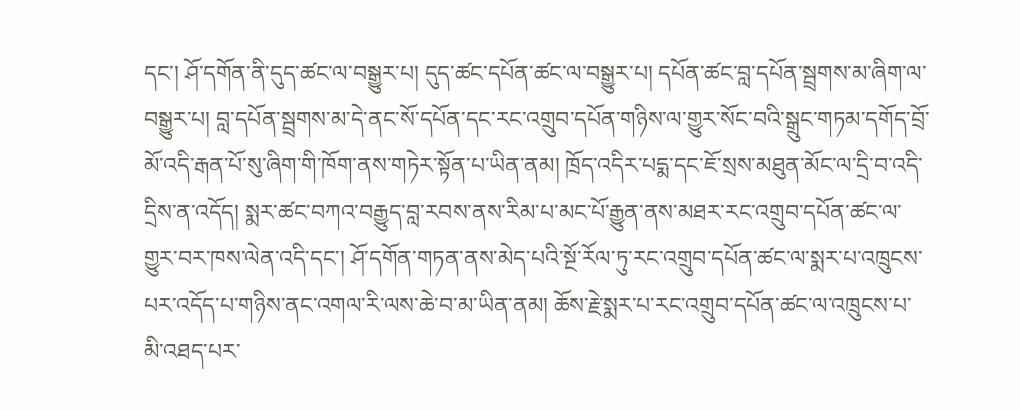དང་། ཤོ་དགོན་ནི་དུད་ཚང་ལ་བསྒྱུར་པ། དུད་ཚང་དཔོན་ཚང་ལ་བསྒྱུར་པ། དཔོན་ཚང་བླ་དཔོན་སྦྲགས་མ་ཞིག་ལ་བསྒྱུར་པ། བླ་དཔོན་སྦྲགས་མ་དེ་ནང་སོ་དཔོན་དང་རང་འགྲུབ་དཔོན་གཉིས་ལ་གྱུར་སོང་བའི་སྒྲུང་གཏམ་དགོད་བྲོ་མོ་འདི་རྒན་པོ་སུ་ཞིག་གི་ཁོག་ནས་གཏེར་སྟོན་པ་ཡིན་ནམ། ཁྲོད་འདིར་པདྨ་དང་ཇོ་སྲས་མཐུན་མོང་ལ་དྲི་བ་འདི་དྲིས་ན་འདོད། སྨར་ཚང་བཀའ་བརྒྱུད་བླ་རབས་ནས་རིམ་པ་མང་པོ་རྒྱུན་ནས་མཐར་རང་འགྲུབ་དཔོན་ཚང་ལ་གྱུར་བར་ཁས་ལེན་འདི་དང་། ཤོ་དགོན་གཏན་ནས་མེད་པའི་སྔོ་རོལ་ཏུ་རང་འགྲུབ་དཔོན་ཚང་ལ་སྨར་པ་འཁྲུངས་པར་འདོད་པ་གཉིས་ནང་འགལ་རི་ལས་ཆེ་བ་མ་ཡིན་ནམ། ཆོས་རྗེ་སྨར་པ་རང་འགྲུབ་དཔོན་ཚང་ལ་འཁྲུངས་པ་མི་འཐད་པར་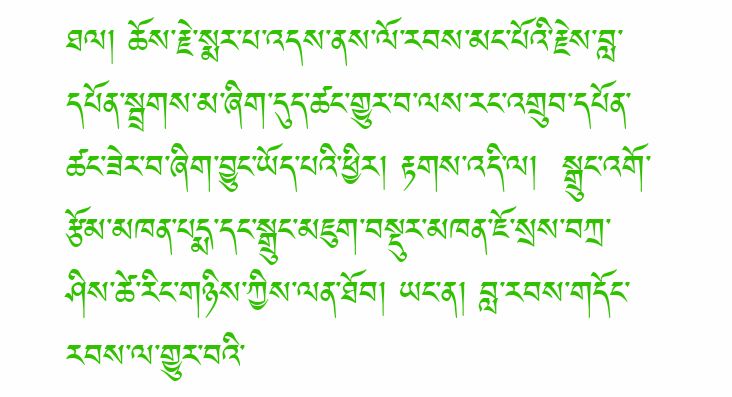ཐལ། ཆོས་རྗེ་སྨར་པ་འདས་ནས་ལོ་རབས་མང་པོའི་རྗེས་བླ་དཔོན་སྦྲགས་མ་ཞིག་དུད་ཚང་གྱུར་བ་ལས་རང་འགྲུབ་དཔོན་ཚང་ཟེར་བ་ཞིག་བྱུང་ཡོད་པའི་ཕྱིར། རྟགས་འདི་ལ།  སྒྲུང་འགོ་རྩོམ་མཁན་པདྨ་དང་སྒྲུང་མཇུག་བསྡུར་མཁན་ཇོ་སྲས་བཀྲ་ཤིས་ཚེ་རིང་གཉིས་ཀྱིས་ལན་ཐོབ། ཡང་ན། བླ་རབས་གདོང་རབས་ལ་གྱུར་བའི་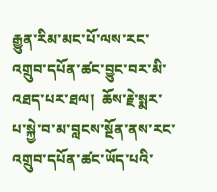རྒྱུན་རིམ་མང་པོ་ལས་རང་འགྲུབ་དཔོན་ཚང་བྱུང་བར་མི་འཐད་པར་ཐལ།  ཆོས་རྗེ་སྨར་པ་སྐྱེ་བ་མ་བླངས་སྔོན་ནས་རང་འགྲུབ་དཔོན་ཚང་ཡོད་པའི་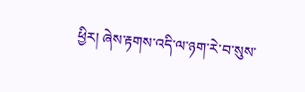ཕྱིར། ཞེས་རྟགས་འདི་ལ་ཉག་རེ་བ་སུས་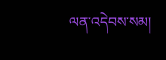ལན་འདེབས་སམ།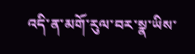འདི་ན་མགོ་རུལ་བར་སྣ་ཡིས་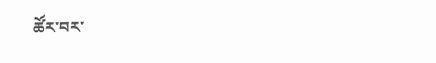ཚོར་བར་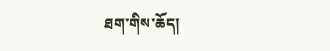ཐག་གིས་ཆོད།